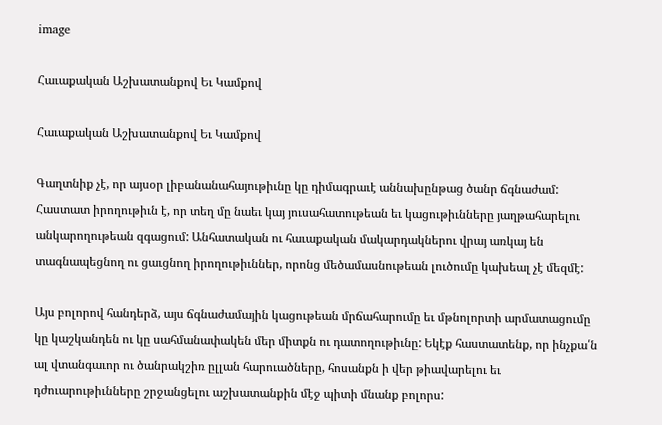image

Հաւաքական Աշխատանքով Եւ Կամքով

Հաւաքական Աշխատանքով Եւ Կամքով

Գաղտնիք չէ, որ այսօր լիբանանահայութիւնը կը դիմագրաւէ աննախընթաց ծանր ճգնաժամ: Հաստատ իրողութիւն է, որ տեղ մը նաեւ կայ յուսահատութեան եւ կացութիւնները յաղթահարելու անկարողութեան զգացում: Անհատական ու հաւաքական մակարդակներու վրայ առկայ են տագնապեցնող ու ցաւցնող իրողութիւններ, որոնց մեծամասնութեան լուծումը կախեալ չէ մեզմէ:

Այս բոլորով հանդերձ, այս ճգնաժամային կացութեան մրճահարումը եւ մթնոլորտի արմատացումը կը կաշկանդեն ու կը սահմանափակեն մեր միտքն ու դատողութիւնը: Եկէք հաստատենք, որ ինչքա՛ն ալ վտանգաւոր ու ծանրակշիռ ըլլան հարուածները, հոսանքն ի վեր թիավարելու եւ դժուարութիւնները շրջանցելու աշխատանքին մէջ պիտի մնանք բոլորս: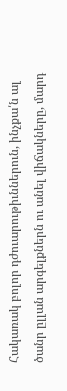Հակառակ բոլոր դժուարութիւններուն, ինչքա՛ն ալ ծանր ըլլան արգելքներն ու անել վիճակները, մարդ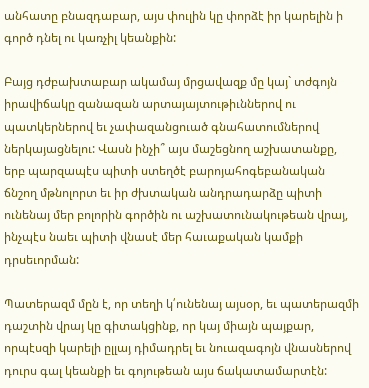անհատը բնազդաբար, այս փուլին կը փորձէ իր կարելին ի գործ դնել ու կառչիլ կեանքին:

Բայց դժբախտաբար ակամայ մրցավազք մը կայ` տժգոյն իրավիճակը զանազան արտայայտութիւններով ու պատկերներով եւ չափազանցուած գնահատումներով ներկայացնելու: Վասն ինչի՞ այս մաշեցնող աշխատանքը, երբ պարզապէս պիտի ստեղծէ բարոյահոգեբանական ճնշող մթնոլորտ եւ իր ժխտական անդրադարձը պիտի  ունենայ մեր բոլորին գործին ու աշխատունակութեան վրայ, ինչպէս նաեւ պիտի վնասէ մեր հաւաքական կամքի դրսեւորման:

Պատերազմ մըն է, որ տեղի կ՛ունենայ այսօր, եւ պատերազմի դաշտին վրայ կը գիտակցինք, որ կայ միայն պայքար, որպէսզի կարելի ըլլայ դիմադրել եւ նուազագոյն վնասներով դուրս գալ կեանքի եւ գոյութեան այս ճակատամարտէն: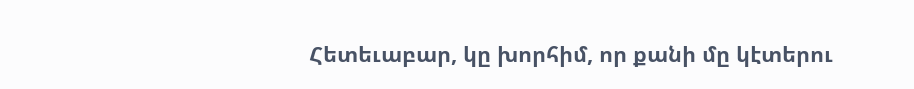Հետեւաբար, կը խորհիմ, որ քանի մը կէտերու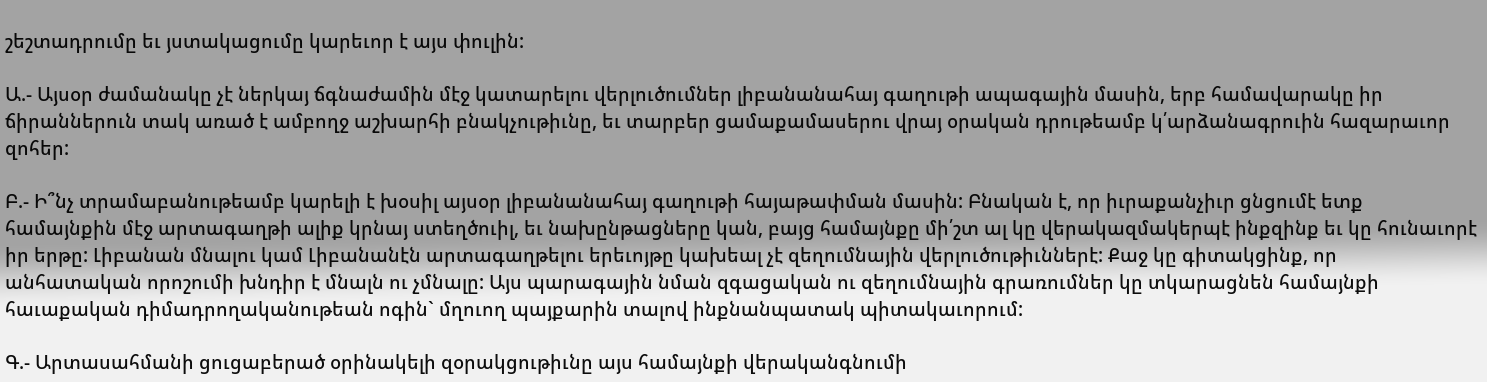շեշտադրումը եւ յստակացումը կարեւոր է այս փուլին:

Ա.- Այսօր ժամանակը չէ ներկայ ճգնաժամին մէջ կատարելու վերլուծումներ լիբանանահայ գաղութի ապագային մասին, երբ համավարակը իր ճիրաններուն տակ առած է ամբողջ աշխարհի բնակչութիւնը, եւ տարբեր ցամաքամասերու վրայ օրական դրութեամբ կ՛արձանագրուին հազարաւոր զոհեր:

Բ.- Ի՞նչ տրամաբանութեամբ կարելի է խօսիլ այսօր լիբանանահայ գաղութի հայաթափման մասին: Բնական է, որ իւրաքանչիւր ցնցումէ ետք համայնքին մէջ արտագաղթի ալիք կրնայ ստեղծուիլ, եւ նախընթացները կան, բայց համայնքը մի՛շտ ալ կը վերակազմակերպէ ինքզինք եւ կը հունաւորէ իր երթը: Լիբանան մնալու կամ Լիբանանէն արտագաղթելու երեւոյթը կախեալ չէ զեղումնային վերլուծութիւններէ: Քաջ կը գիտակցինք, որ անհատական որոշումի խնդիր է մնալն ու չմնալը: Այս պարագային նման զգացական ու զեղումնային գրառումներ կը տկարացնեն համայնքի հաւաքական դիմադրողականութեան ոգին` մղուող պայքարին տալով ինքնանպատակ պիտակաւորում:

Գ.- Արտասահմանի ցուցաբերած օրինակելի զօրակցութիւնը այս համայնքի վերականգնումի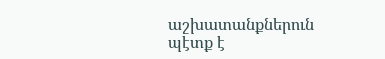աշխատանքներուն պէտք է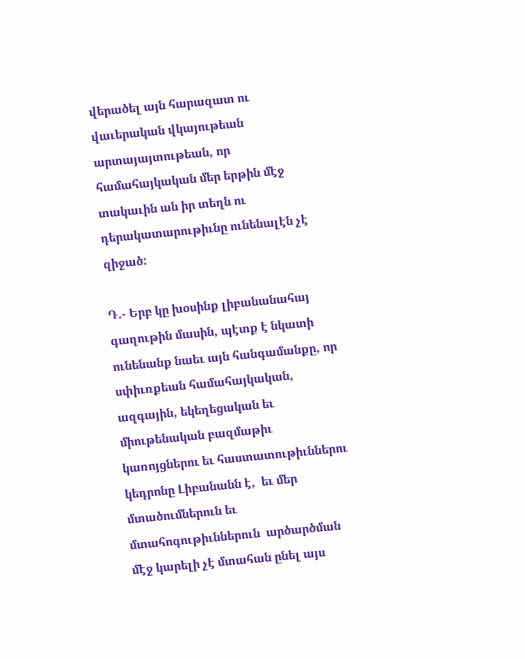վերածել այն հարազատ ու վաւերական վկայութեան արտայայտութեան, որ համահայկական մեր երթին մէջ տակաւին ան իր տեղն ու դերակատարութիւնը ունենալէն չէ զիջած:

Դ.- Երբ կը խօսինք լիբանանահայ գաղութին մասին, պէտք է նկատի ունենանք նաեւ այն հանգամանքը, որ սփիւռքեան համահայկական, ազգային, եկեղեցական եւ միութենական բազմաթիւ  կառոյցներու եւ հաստատութիւններու կեդրոնը Լիբանանն է,  եւ մեր մտածումներուն եւ մտահոգութիւններուն  արծարծման մէջ կարելի չէ մտահան ընել այս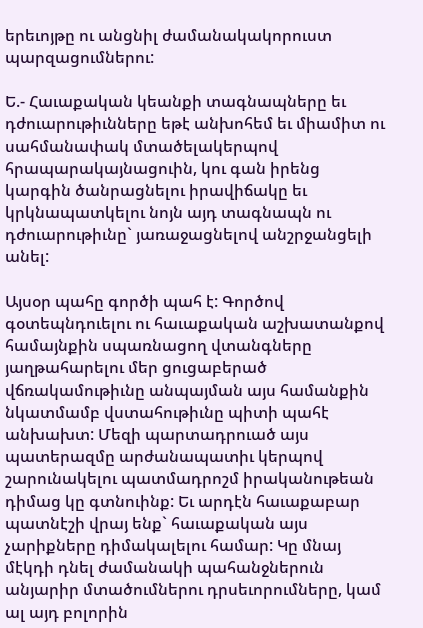երեւոյթը ու անցնիլ ժամանակակորուստ պարզացումներու:

Ե.- Հաւաքական կեանքի տագնապները եւ դժուարութիւնները եթէ անխոհեմ եւ միամիտ ու սահմանափակ մտածելակերպով հրապարակայնացուին, կու գան իրենց կարգին ծանրացնելու իրավիճակը եւ կրկնապատկելու նոյն այդ տագնապն ու դժուարութիւնը` յառաջացնելով անշրջանցելի անել:

Այսօր պահը գործի պահ է: Գործով գօտեպնդուելու ու հաւաքական աշխատանքով համայնքին սպառնացող վտանգները յաղթահարելու մեր ցուցաբերած վճռակամութիւնը անպայման այս համանքին նկատմամբ վստահութիւնը պիտի պահէ անխախտ: Մեզի պարտադրուած այս պատերազմը արժանապատիւ կերպով շարունակելու պատմադրոշմ իրականութեան դիմաց կը գտնուինք: Եւ արդէն հաւաքաբար պատնէշի վրայ ենք` հաւաքական այս չարիքները դիմակալելու համար: Կը մնայ մէկդի դնել ժամանակի պահանջներուն անյարիր մտածումներու դրսեւորումները, կամ ալ այդ բոլորին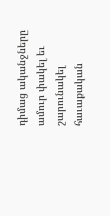դիմաց ականջները ամուր փակել եւ շարունակել հաւաքական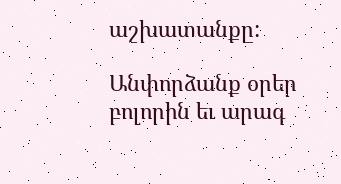աշխատանքը:

Անփորձանք օրեր բոլորին եւ արագ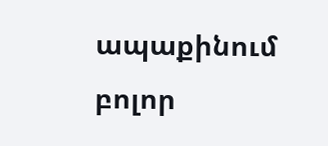ապաքինում բոլոր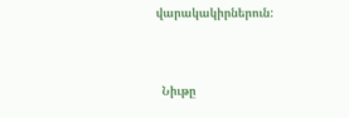վարակակիրներուն:



  Նիւթը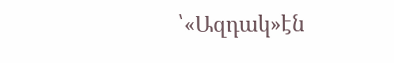՝«Ազդակ»էն